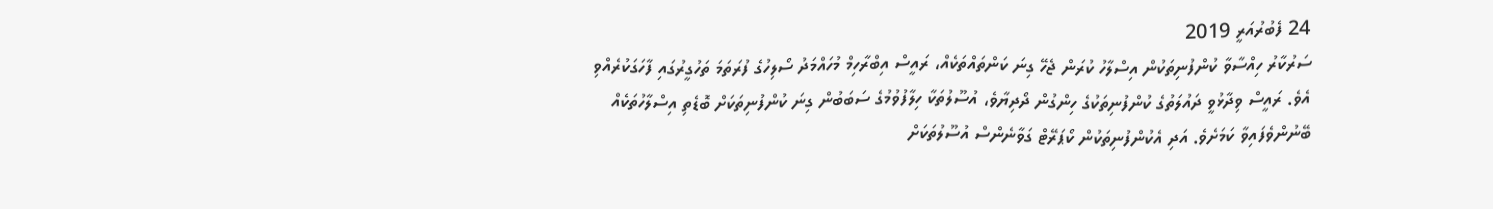24 ފެބުރުއަރީ 2019
ސަރުކާރު ހިއްސާވާ ކުންފުނިތަކުން އިސްލާހު ކުރަން ޖެހޭ ގިނަ ކަންތައްތަކެއް، ރައީސް އިބްރާހިމް މުހައްމަދު ސޯލިހުގެ ފުރަތަމަ ތަހުގީރުގައި ފާހަގަކުރެއްވި އެވެ. ރައީސް ވިދާޅުވީ ދައުލަތުގެ ކުންފުނިތަކުގެ ހިންގުން ދޯދިޔާވެ، އުސޫލުތަކާ ހިލާފުވުމުގެ ސަބަބުން ގިނަ ކުންފުނިތަކަށް ބޮޑެތި އިސްލާހުތަކެއް ބޭނުންވެފައިވާ ކަމަށެވެ. އަދި އެކުންފުނިތަކުން ކޯޕަރޭޓް ގަވާނެންސް އުސޫލުތަކަށް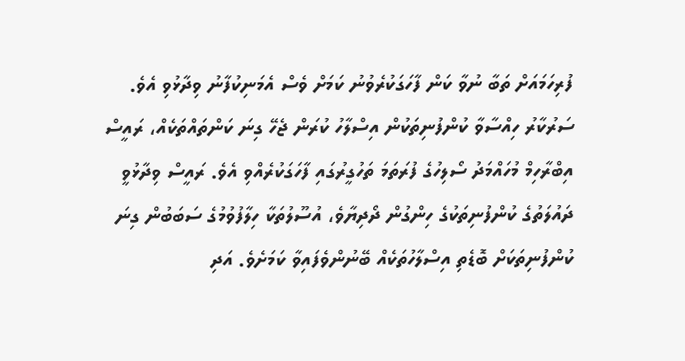ފުރިހަމައަށް ތަބާ ނުވާ ކަން ފާހަގަކުރެވުނު ކަމަށް ވެސް އެމަނިކުފާނު ވިދާޅުވި އެވެ.
ސަރުކާރު ހިއްސާވާ ކުންފުނިތަކުން އިސްލާހު ކުރަން ޖެހޭ ގިނަ ކަންތައްތަކެއް، ރައީސް އިބްރާހިމް މުހައްމަދު ސޯލިހުގެ ފުރަތަމަ ތަހުގީރުގައި ފާހަގަކުރެއްވި އެވެ. ރައީސް ވިދާޅުވީ ދައުލަތުގެ ކުންފުނިތަކުގެ ހިންގުން ދޯދިޔާވެ، އުސޫލުތަކާ ހިލާފުވުމުގެ ސަބަބުން ގިނަ ކުންފުނިތަކަށް ބޮޑެތި އިސްލާހުތަކެއް ބޭނުންވެފައިވާ ކަމަށެވެ. އަދި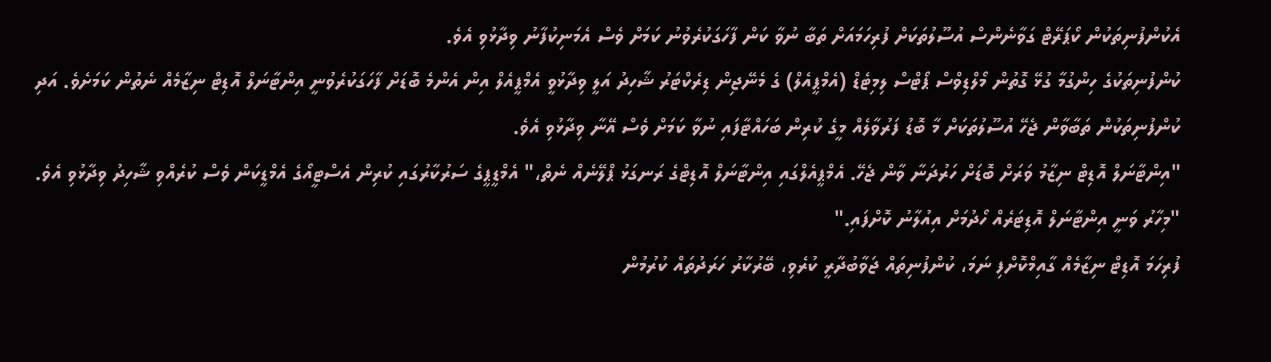އެކުންފުނިތަކުން ކޯޕަރޭޓް ގަވާނެންސް އުސޫލުތަކަށް ފުރިހަމައަށް ތަބާ ނުވާ ކަން ފާހަގަކުރެވުނު ކަމަށް ވެސް އެމަނިކުފާނު ވިދާޅުވި އެވެ.
ކުންފުނިތަކުގެ ހިންގުމާ ގުޅޭ ގޮތުން މޯލްޑިވްސް ޕޯޓްސް ލިމިޓެޑް (އެމްޕީއެލް) ގެ މެނޭޖިން ޑިރެކްޓަރު ޝާހިދު އަލީ ވިދާޅުވީ އެމްޕީއެލް އިން އެންމެ ބޮޑަށް ފާހަގަކުރެވުނީ އިންޓާނަލް އޮޑިޓް ނިޒާމެއް ނެތުން ކަމަށެވެ. އަދި ކުންފުނިތަކުން ތަބާވާން ޖެހޭ އުސޫލުތަކަށް މާ ބޮޑު ފަރުވާލެއް މީގެ ކުރިން ބަހައްޓާފައި ނުވާ ކަމަށް ވެސް އޭނާ ވިދާޅުވި އެވެ.
"އިންޓާނަލް އޮޑިޓް ނިޒާމު ވަރަށް ބޮޑަށް ހަރުދަނާ ވާން ޖެހޭ. އެމްޕީއެލްގައި އިންޓާނަލް އޮޑިޓްގެ ރަނގަޅު ޕްލޭނެއް ނެތް،" އެމްޑީޕީގެ ސަރުކާރުގައި ކުރިން އެސްޓީއޯގެ އެމްޑީކަން ވެސް ކުރެއްވި ޝާހިދު ވިދާޅުވި އެވެ.
"މިހާރު ވަނީ އިންޓާނަލް އޮޑިޓަރެއް ހޯދުމަށް އިއުލާނު ކޮށްފައި."
ފުރިހަމަ އޮޑިޓް ނިޒާމެއް ގާއިމްކޮށްފި ނަމަ، ކުންފުނިތައް ޖަވާބުދާރީ ކުރެވި، ބޭރުކާރު ހަރަދުތައް ކުރުމުން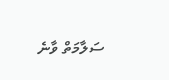ސަލާމަތް ވާނެ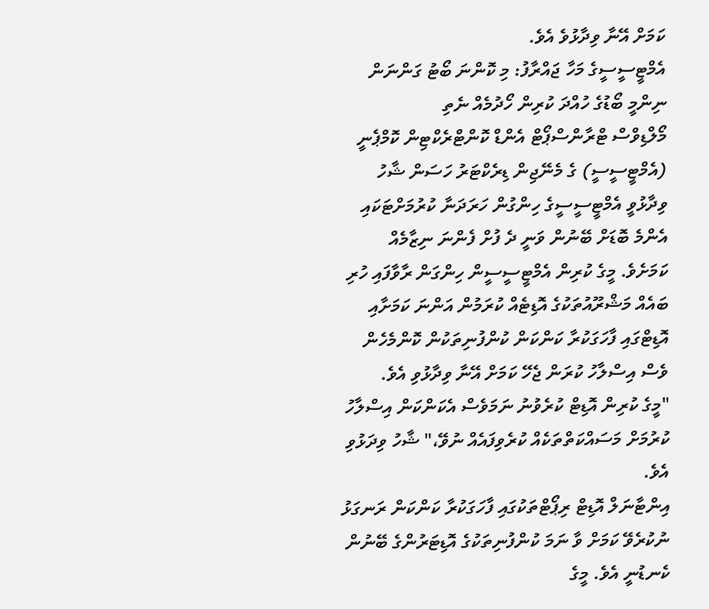ކަމަށް އޭނާ ވިދާޅުވެ އެވެ.
އެމްޓީސީސީގެ މަހާ ޖައްރާފު: މި ކޮންނަ ބޯޓު ގަންނަން ނިންމީ ބޯޑުގެ ހުއްދަ ކުރިން ހޯދުމެއް ނެތި
މޯލްޑިވްސް ޓްރާންސްޕޯޓް އެންޑް ކޮންޓްރެކްޓިން ކޮމްޕެނީ (އެމްޓީސީސީ) ގެ މެނޭޖިން ޑިރެކްޓަރު ހަސަން ޝާހު ވިދާޅުވީ އެމްޓީސީސީގެ ހިންގުން ހަރަދަނާ ކުރުމަށްޓަކައި އެންމެ ބޮޑަށް ބޭނުން ވަނީ ދެ ފުށް ފެންނަ ނިޒާމެއް ކަމަށެވެ. މީގެ ކުރިން އެމްޓީސީސީން ހިންގަން ރާވާފައި ހުރި ބައެއް މަޝްރޫއުތަކުގެ އޮޑިޓެއް ކުރަމުން އަންނަ ކަމަށާއި އޮޑިޓްގައި ފާހަގަކުރާ ކަންކަން ކުންފުނިތަކުން ކޮންމެހެން ވެސް އިސްލާހު ކުރަން ޖެހޭ ކަމަށް އޭނާ ވިދާޅުވި އެވެ.
"މީގެ ކުރިން އޮޑިޓް ކުރެވުނު ނަމަވެސް އެކަންކަން އިސްލާހު ކުރުމަށް މަސައްކަތްތަކެއް ކުރެވިފައެއް ނުވޭ،" ޝާހު ވިދަޅުވި އެވެ.
އިންޓާނަލް އޮޑިޓް ރިޕޯޓްތަކުގައި ފާހަގަކުރާ ކަންކަން ރަނގަޅު ނުކުރެވޭ ކަމަށް ވާ ނަމަ ކުންފުނިތަކުގެ އޮޑިޓަރުންގެ ބޭނުން ކެނޑުނީ އެވެ. މީގެ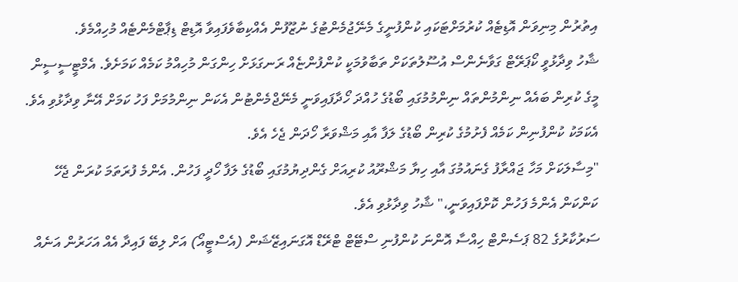އިތުރުން މިނިވަން އޮޑިޓެއް ކުރުމަށްޓަކައި ކުންފުނީގެ މެނޭޖުމެންޓުގެ ނުޒޫފުން އެއްކިބާވެފައިވާ އޮޑިޓް ޑިޕާޓްމެންޓެއް މުހިއްމެވެ.
ޝާހު ވިދާޅުވީ ކޯޕަރޭޓް ގަވާނެންސް އުސޫލުތަކަށް ތަބާވުމަކީ ކުންފުންޏެއް ރަނގަޅަށް ހިންގަން މުހިއްމު ކަމެއް ކަމަށެވެ. އެމްޓީސީސީން މީގެ ކުރިން ބައެއް ނިންމުންތައް ނިންމުމުގައި ބޯޑުގެ ހުއްދަ ހޯދާފައިވަނީ މެނޭޖްމެންޓުން އެކަން ނިންމުމަށް ފަހު ކަމަށް އޭނާ ވިދާޅުވި އެވެ. އެކަމަކު ކުންފުނިން ކަމެއް ފެށުމުގެ ކުރިން ބޯޑުގެ ލަފާ އާއި މަޝްވަރާ ހޯދަން ޖެހެ އެވެ.
"މިސާލަކަށް މަހާ ޖައްރާފު ގެނައުމުގަ އާއި ހިޔާ މަޝްރޫއު ކުރިއަށް ގެންދިޔުމުގައި ބޯޑުގެ ލަފާ ހޯދީ ފަހުން. އެންމެ ފުރަތަމަ ކުރަން ޖެހޭ ކަންކަން އެންމެ ފަހުން ކޮށްފައިވަނީ،" ޝާހު ވިދާޅުވި އެވެ.
ސަރުކާރުގެ 82 ޕަސެންޓް ހިއްސާ އޮންނަ ކުންފުނި ސްޓޭޓް ޓްރޭޑް އޮގަނައިޒޭޝަން (އެސްޓީއޯ) އަށް ލިބޭ ފައިދާ އެއް އަހަރުން އަނެއް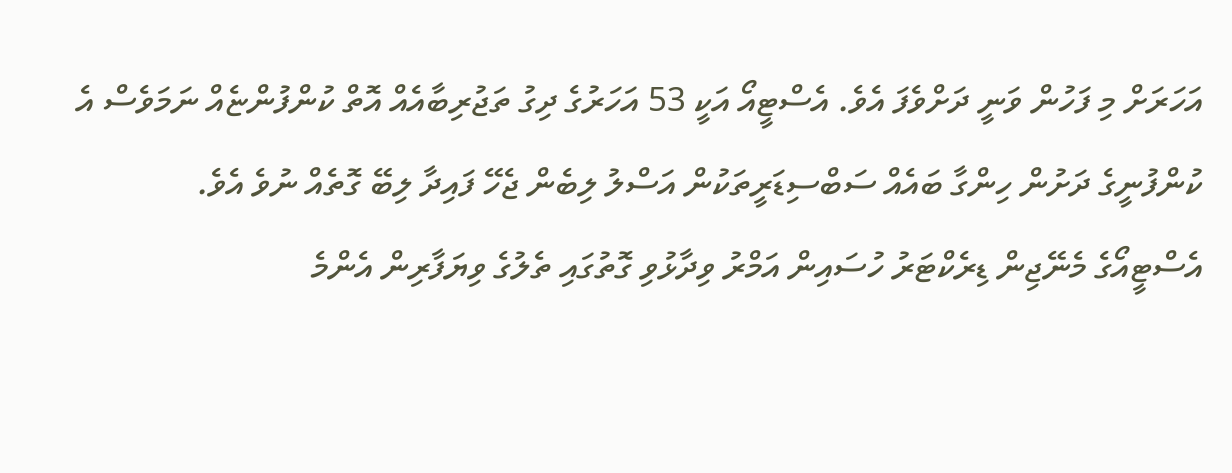އަހަރަށް މި ފަހުން ވަނީ ދަށްވެފަ އެވެ. އެސްޓީއޯ އަކީ 53 އަހަރުގެ ދިގު ތަޖުރިބާއެއް އޮތް ކުންފުންޏެއް ނަމަވެސް އެ ކުންފުނީގެ ދަށުން ހިންގާ ބައެއް ސަބްސިޑަރީތަކުން އަސްލު ލިބެން ޖެހޭ ފައިދާ ލިބޭ ގޮތެއް ނުވެ އެވެ.
އެސްޓީއޯގެ މެނޭޖިން ޑިރެކްޓަރު ހުސައިން އަމްރު ވިދާޅުވި ގޮތުގައި ތެލުގެ ވިޔަފާރިން އެންމެ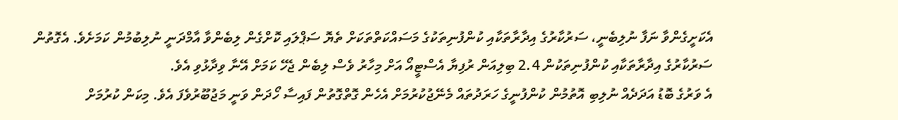އެކަށީގެންވާ ނަފާ ނުލިބެނީ، ސަރުކާރުގެ އިދާރާތަކާއި ކުންފުނިތަކުގެ މަސައްކަތްތަކަށް ތެޔޮ ސަޕްލައި ކޮށްގެން ލިބެންވާ އާމްދަނީ ނުލިބުމުން ކަމަށެވެ. އެގޮތުން ސަރުކާރުގެ އިދާރާތަކާއި ކުންފުނިތަކުން 2.4 ބިލިއަން ރުފިޔާ އެސްޓީއޯ އަށް މިހާރު ވެސް ލިބެން ޖެހޭ ކަމަށް އޭނާ ވިދާޅުވި އެވެ.
އެ ވަރުގެ ބޮޑު އަދަދެއް ނުލިބި އޮތުމުން ކުންފުނީގެ ހަރަދުތައް މެނޭޖުކުރުމަށް އެހެން ގޮތްގޮތުން ފައިސާ ހޯދަން ވަނީ މަޖުބޫރުވެފަ އެވެ. މިކަން ކުރުމަށް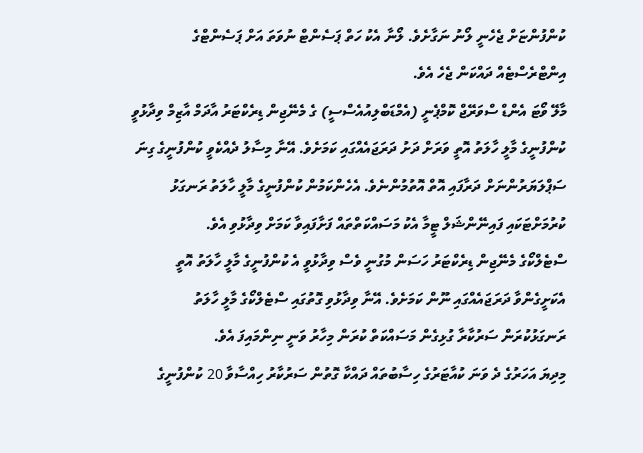ކުންފުންޏަށް ޖެހެނީ ލޯނު ނަގާށެވެ. ލޯނާ އެކު ހަތް ޕަސެންޓް ނުވަތަ އަށް ޕަސެންޓްގެ އިންޓްރެސްޓެއް ދައްކަން ޖެހެ އެވެ.
މާލޭ ވޯޓަ އެންޑް ސްވަރޭޖް ކޮމްޕެނީ (އެމްޑަބްލިއުއެސްސީ) ގެ މެނޭޖިން ޑިރެކްޓަރު އާދަމް އާޒިމް ވިދާޅުވީ ކުންފުނީގެ މާލީ ހާލަތު އޮތީ ވަރަށް ދަށު ދަރަޖައެއްގައި ކަމަށެވެ. އޭނާ މިސާލު ދެއްކެވީ ކުންފުނީގެ ގިނަ ސަޕްލަޔަރުންނަށް ދަރާފައި އޮތް އޮތުމުންނެވެ. އެހެންކަމުން ކުންފުނީގެ މާލީ ހާލަތު ރަނގަޅު ކުރުމަށްޓަކައި ފައިނޭންޝަލް ޓީމާ އެކު މަސައްކަތްތައް ފަށާފައިވާ ކަމަށް ވިދާޅުވި އެވެ.
ސްޓެލްކޯގެ މެނޭޖިން ޑިރެކްޓަރު ހަސަން މުގުނީ ވެސް ވިދާޅުވީ އެ ކުންފުނީގެ މާލީ ހާލަތު އޮތީ އެކަށީގެންވާ ދަރަޖައެއްގައި ނޫން ކަމަށެވެ. އޭނާ ވިދާޅުވި ގޮތުގައި ސްޓެލްކޯގެ މާލީ ހާލަތު ރަނގަޅުކުރަން ސަރުކާރާ ގުޅިގެން މަސައްކަތް ކުރަން މިހާރު ވަނީ ނިންމައިފަ އެވެ.
މިދިޔަ އަހަރުގެ ދެ ވަނަ ކުއާޓަރުގެ ހިސާބުތައް ދައްކާ ގޮތުން ސަރުކާރު ހިއްސާވާ 20 ކުންފުނީގެ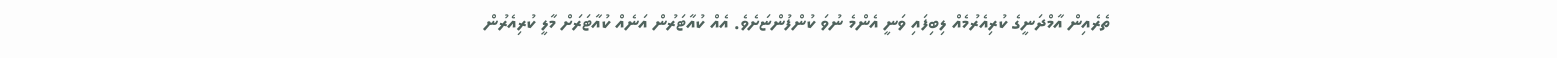ތެރެއިން އާމްދަނީގެ ކުރިއެރުމެއް ލިބިފައި ވަނީ އެންމެ ނުވަ ކުންފުންޏަށެވެ. އެއް ކުއާޓަރުން އަނެއް ކުއާޓަރަށް މާލީ ކުރިއެރުން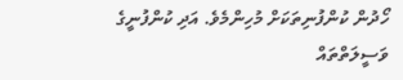ހޯދުން ކުންފުނިތަކަށް މުހިންމެވެ. އަދި ކުންފުނީގެ ވަސީލަތްތައް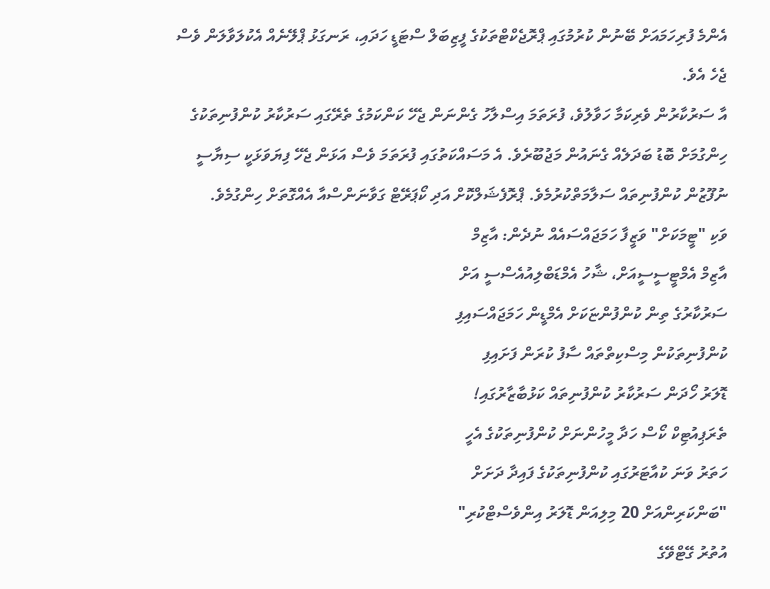އެންމެ ފުރިހަމައަށް ބޭނުން ކުރުމުގައި ޕްރޮޖެކްޓްތަކުގެ ފީޒިބަލް ސްޓަޑީ ހަދައި، ރަނގަޅު ޕްލޭނެއް އެކުލަވާލަން ވެސް ޖެހެ އެވެ.
އާ ސަރުކާރުން ވެރިކަމާ ހަވާލުވެ، ފުރަތަމަ އިސްލާހު ގެންނަން ޖެހޭ ކަންކަމުގެ ތެރޭގައި ސަރުކާރު ކުންފުނިތަކުގެ ހިންގުމަށް ބޮޑު ބަދަލެއް ގެނައުން މަޖުބޫރެވެ. އެ މަސައްކަތުގައި ފުރަތަމަ ވެސް އަޅަން ޖެހޭ ފިޔަވަޅަކީ ސިޔާސީ ނުފޫޒުން ކުންފުނިތައް ސަލާމަތްކުރުމެވެ. ޕްރޮފެޝަލްކޮށް އަދި ކޯޕަރޭޓް ގަވާނަންސްއާ އެއްގޮތަށް ހިންގުމެވެ.
ވަކި "ޓީމަކަށް" ވަޒީފާ ހަމަޖައްސައެއް ނުދެން: އާޒިމް
އާޒިމް އެމްޓީސީސީއަށް، ޝާހު އެމްޑަބްލިއުއެސްސީ އަށް
ސަރުކާރުގެ ތިން ކުންފުންޏަކަށް އެމްޑީން ހަމަޖައްސައިފި
ކުންފުނިތަކުން މިސްކިތްތައް ސާފު ކުރަން ފަށައިފި
ޑޮލަރު ހޯދަން ސަރުކާރު ކުންފުނިތައް ކަޅުބާޒާރުގައި!
ތެރަޕިއުޓިކް ކޯސް ހަދާ މީހުންނަށް ކުންފުނިތަކުގެ އެހީ
ހަތަރު ވަނަ ކުއާޓަރުގައި ކުންފުނިތަކުގެ ފައިދާ ދަށަށް
"ބަންކަރިންއަށް 20 މިލިއަން ޑޮލަރު އިންވެސްޓްކުރި"
އުތުރު ގޭޓްވޭގެ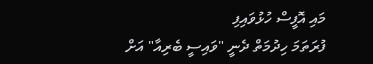މައި އޮފީސް ހުޅުވައިފި
ފުރަތަމަ ހިދުމަތް ދެނީ "ވައިސީ ބެރިއާ" އަށް